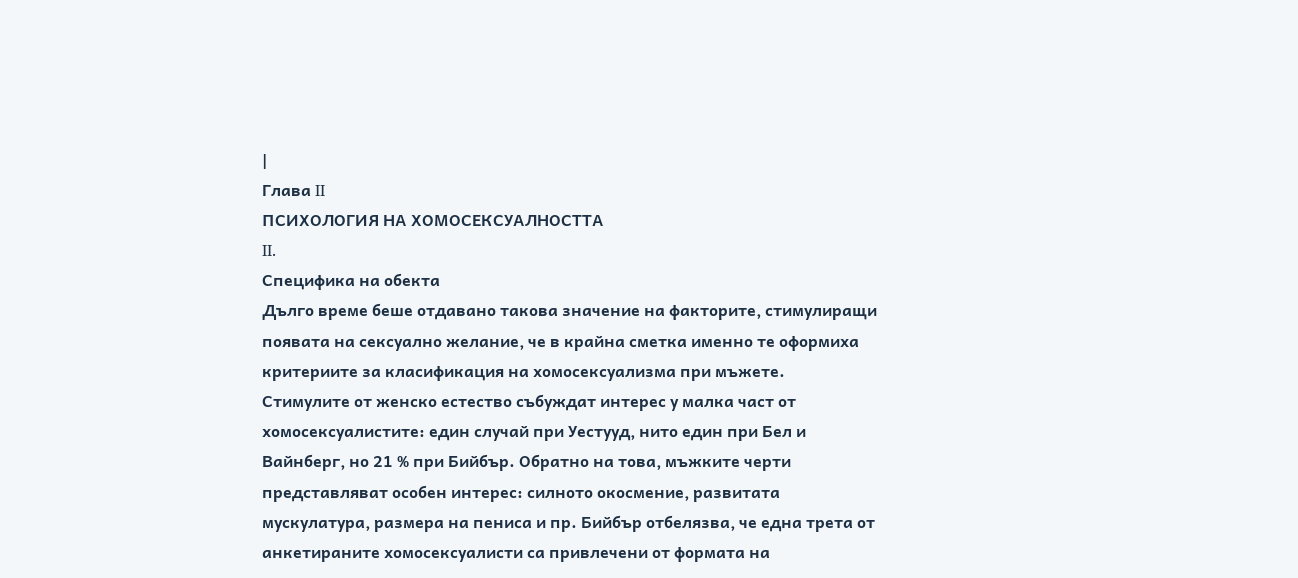|
Глава II
ПСИХОЛОГИЯ НА ХОМОСЕКСУАЛНОСТТА
II.
Специфика на обекта
Дълго време беше отдавано такова значение на факторите, стимулиращи появата на сексуално желание, че в крайна сметка именно те оформиха критериите за класификация на хомосексуализма при мъжете.
Стимулите от женско естество събуждат интерес у малка част от хомосексуалистите: един случай при Уестууд, нито един при Бел и Вайнберг, но 21 % при Бийбър. Обратно на това, мъжките черти представляват особен интерес: силното окосмение, развитата мускулатура, размера на пениса и пр. Бийбър отбелязва, че една трета от анкетираните хомосексуалисти са привлечени от формата на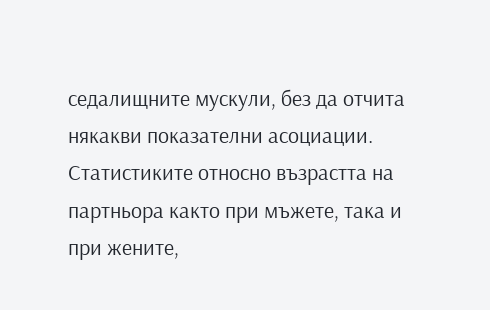седалищните мускули, без да отчита някакви показателни асоциации.
Статистиките относно възрастта на партньора както при мъжете, така и при жените,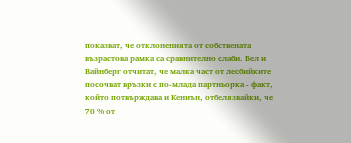показват, че отклоненията от собствената възрастова рамка са сравнително слаби. Бел и Вайнберг отчитат, че малка част от лесбийките посочват връзки с по-млада партньорка - факт, който потвърждава и Кениън, отбелязвайки, че 70 % от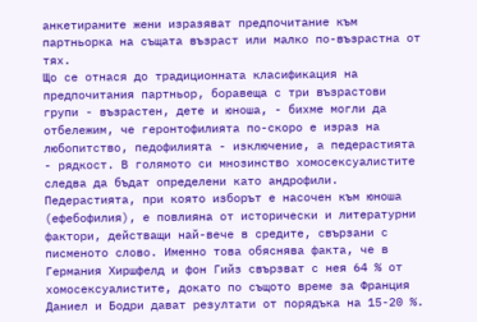анкетираните жени изразяват предпочитание към партньорка на същата възраст или малко по-възрастна от тях.
Що се отнася до традиционната класификация на предпочитания партньор, боравеща с три възрастови групи - възрастен, дете и юноша, - бихме могли да отбележим, че геронтофилията по-скоро е израз на любопитство, педофилията - изключение, а педерастията - рядкост. В голямото си мнозинство хомосексуалистите следва да бъдат определени като андрофили.
Педерастията, при която изборът е насочен към юноша (ефебофилия), е повлияна от исторически и литературни фактори, действащи най-вече в средите, свързани с писменото слово. Именно това обяснява факта, че в Германия Хиршфелд и фон Гийз свързват с нея 64 % от хомосексуалистите, докато по същото време за Франция Даниел и Бодри дават резултати от порядъка на 15-20 %.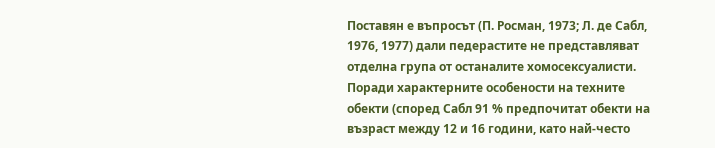Поставян е въпросът (П. Росман, 1973; Л. де Сабл, 1976, 1977) дали педерастите не представляват отделна група от останалите хомосексуалисти. Поради характерните особености на техните обекти (според Сабл 91 % предпочитат обекти на възраст между 12 и 16 години, като най-често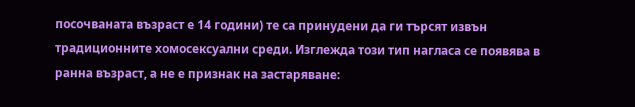посочваната възраст е 14 години) те са принудени да ги търсят извън традиционните хомосексуални среди. Изглежда този тип нагласа се появява в ранна възраст, а не е признак на застаряване: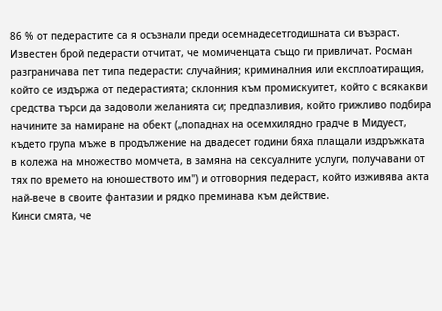86 % от педерастите са я осъзнали преди осемнадесетгодишната си възраст. Известен брой педерасти отчитат, че момиченцата също ги привличат. Росман разграничава пет типа педерасти: случайния; криминалния или експлоатиращия, който се издържа от педерастията; склонния към промискуитет, който с всякакви средства търси да задоволи желанията си; предпазливия, който грижливо подбира начините за намиране на обект („попаднах на осемхилядно градче в Мидуест, където група мъже в продължение на двадесет години бяха плащали издръжката в колежа на множество момчета, в замяна на сексуалните услуги, получавани от тях по времето на юношеството им") и отговорния педераст, който изживява акта най-вече в своите фантазии и рядко преминава към действие.
Кинси смята, че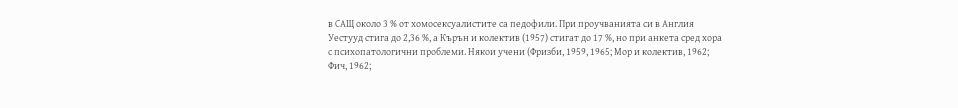в САЩ около 3 % от хомосексуалистите са педофили. При проучванията си в Англия Уестууд стига до 2,36 %, а Кърън и колектив (1957) стигат до 17 %, но при анкета сред хора с психопатологични проблеми. Някои учени (Фризби, 1959, 1965; Мор и колектив, 1962; Фич, 1962;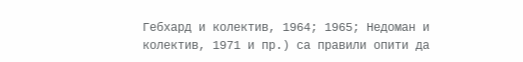Гебхард и колектив, 1964; 1965; Недоман и колектив, 1971 и пр.) са правили опити да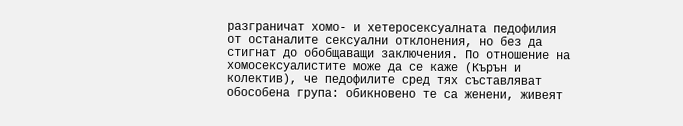разграничат хомо- и хетеросексуалната педофилия от останалите сексуални отклонения, но без да стигнат до обобщаващи заключения. По отношение на хомосексуалистите може да се каже (Кърън и колектив), че педофилите сред тях съставляват обособена група: обикновено те са женени, живеят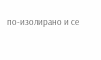по-изолирано и се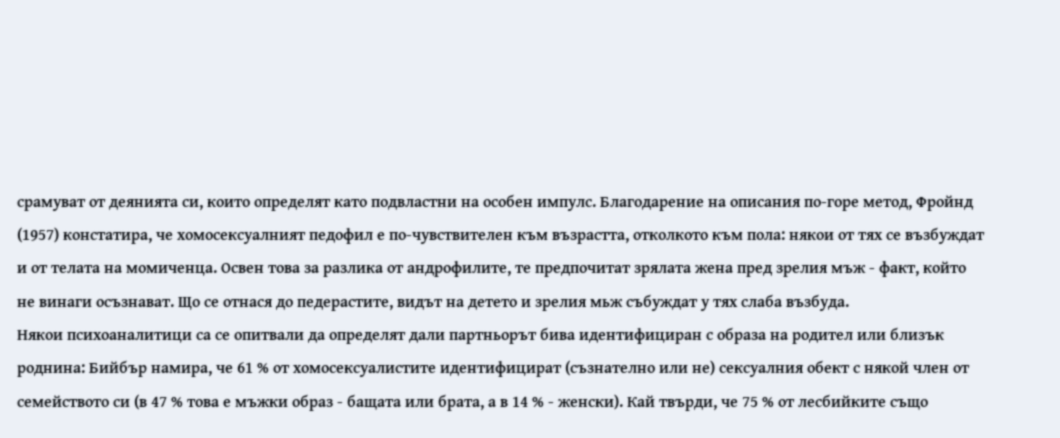срамуват от деянията си, които определят като подвластни на особен импулс. Благодарение на описания по-горе метод, Фройнд (1957) констатира, че хомосексуалният педофил е по-чувствителен към възрастта, отколкото към пола: някои от тях се възбуждат и от телата на момиченца. Освен това за разлика от андрофилите, те предпочитат зрялата жена пред зрелия мъж - факт, който не винаги осъзнават. Що се отнася до педерастите, видът на детето и зрелия мьж събуждат у тях слаба възбуда.
Някои психоаналитици са се опитвали да определят дали партньорът бива идентифициран с образа на родител или близък роднина: Бийбър намира, че 61 % от хомосексуалистите идентифицират (съзнателно или не) сексуалния обект с някой член от семейството си (в 47 % това е мъжки образ - бащата или брата, а в 14 % - женски). Кай твърди, че 75 % от лесбийките също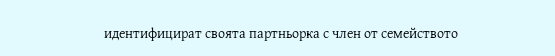идентифицират своята партньорка с член от семейството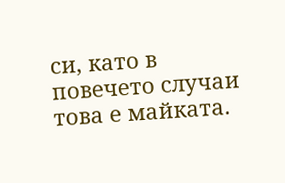си, като в повечето случаи това е майката.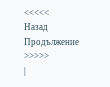<<<<<
Назад
Продължение
>>>>>
|